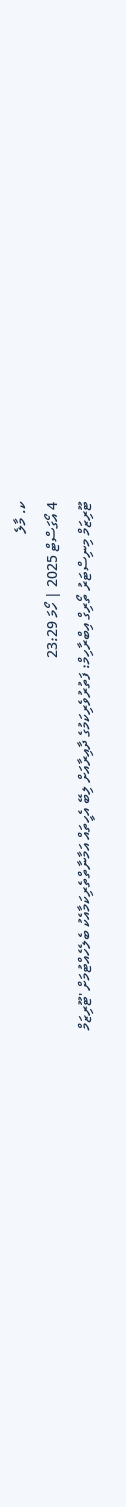ކ. މާލެ
4 އޯގަސްޓް 2025 | ހޯމަ 23:29
ޓޫރިޒަމް މިނިސްޓަރު ތޯރިގް އިބްރާހިމް: ފަތުރުވެރިކަމުގެ ދާއިރާއަށް ލިބޭ އެހީތައް އަމާނާތްތެރިކަމާއެކު ބެލެހެއްޓުމަށް 'ޓޫރިޒަމް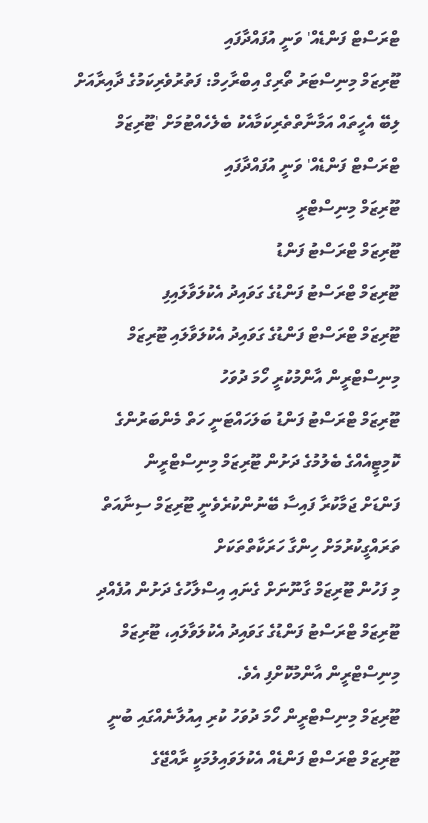ޓްރަސްޓް ފަންޑެއް' ވަނީ އުފައްދާފައި
ޓޫރިޒަމް މިނިސްޓަރު ތޯރިގް އިބްރާހިމް: ފަތުރުވެރިކަމުގެ ދާއިރާއަށް ލިބޭ އެހީތައް އަމާނާތްތެރިކަމާއެކު ބެލެހެއްޓުމަށް 'ޓޫރިޒަމް ޓްރަސްޓް ފަންޑެއް' ވަނީ އުފައްދާފައި
ޓޫރިޒަމް މިނިސްޓްރީ
ޓޫރިޒަމް ޓްރަސްޓު ފަންޑު
ޓޫރިޒަމް ޓްރަސްޓު ފަންޑުގެ ގަވައިދު އެކުލަވާލައިފި
ޓޫރިޒަމް ޓްރަސްޓް ފަންޑުގެ ގަވައިދު އެކުލަވާލައި ޓޫރިޒަމް މިނިސްޓްރީން އާންމުކުރީ ހޯމަ ދުވަހު
ޓޫރިޒަމް ޓްރަސްޓު ފަންޑު ބަލަހައްޓަނީ ހަތް މެންބަރުންގެ ކޮމިޓީއެއްގެ ބެލުމުގެ ދަށުން ޓޫރިޒަމް މިނިސްޓްރީން
ފަންޑަށް ޖަމާކުރާ ފައިސާ ބޭނުންކުރެވެނީ ޓޫރިޒަމް ސިނާއަތް ތަރައްގީކުރުމަށް ހިންގާ ހަރަކާތްތަކަށް
މި ފަހުން ޓޫރިޒަމް ގާނޫނަށް ގެނައި އިސްލާހުގެ ދަށުން އުފެއްދި ޓޫރިޒަމް ޓްރަސްޓު ފަންޑުގެ ގަވައިދު އެކުލަވާލައި، ޓޫރިޒަމް މިނިސްޓްރީން އާންމުކޮށްފި އެވެ.
ޓޫރިޒަމް މިނިސްޓްރީން ހޯމަ ދުވަހު ކުރި އިއުލާނެއްގައި ބުނީ ޓޫރިޒަމް ޓްރަސްޓް ފަންޑެއް އެކުލަވައިލުމަކީ ރާއްޖޭގެ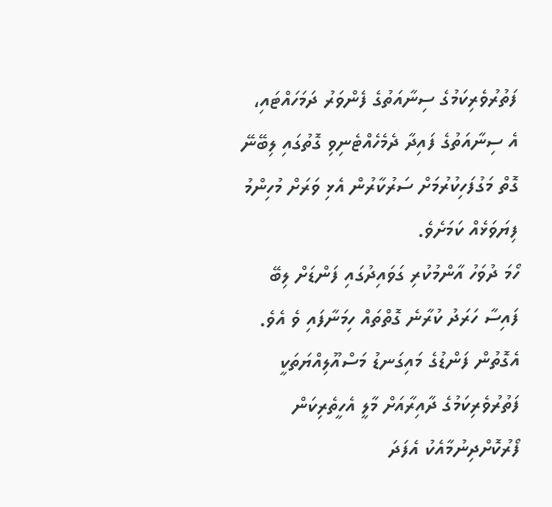ފަތުރުވެރިކަމުގެ ސިނާއަތުގެ ފެންވަރު ދަމަހައްޓައި، އެ ސިނާއަތުގެ ފައިދާ ދެމެހެއްޓެނިވި ގޮތުގައި ލިބޭނޭ ގޮތް މަގުފަހިކުރުމަށް ސަރުކާރުން އެޅި ވަރަށް މުހިންމު ފިޔަވަޅެއް ކަމަށެވެ.
ހޯމަ ދުވަހު އާންމުކުރި ގަވައިދުގައި ފަންޑަށް ލިބޭ ފައިސާ ހަރަދު ކުރާނެ ގޮތްތައް ހިމަނާފައި ވެ އެވެ.
އެގޮތުން ފަންޑުގެ މައިގަނޑު މަސްއޫލިއްޔަތަކީ ފަތުރުވެރިކަމުގެ ދާއިރާއަށް މާލީ އެހީތެރިކަން ފޯރުކޮށްދިނުމާއެކު އެފަދަ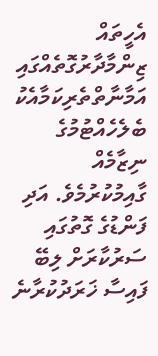އެހީތައް ޒިންމާދާރުގޮތެއްގައި އަމާނާތްތެރިކަމާއެކު ބެލެހެއްޓުމުގެ ނިޒާމެއް ގާއިމުކުރުމެވެ. އަދި ފަންޑުގެ ގޮތުގައި ސަރުކާރަށް ލިބޭ ފައިސާ ޚަރަދުކުރާނެ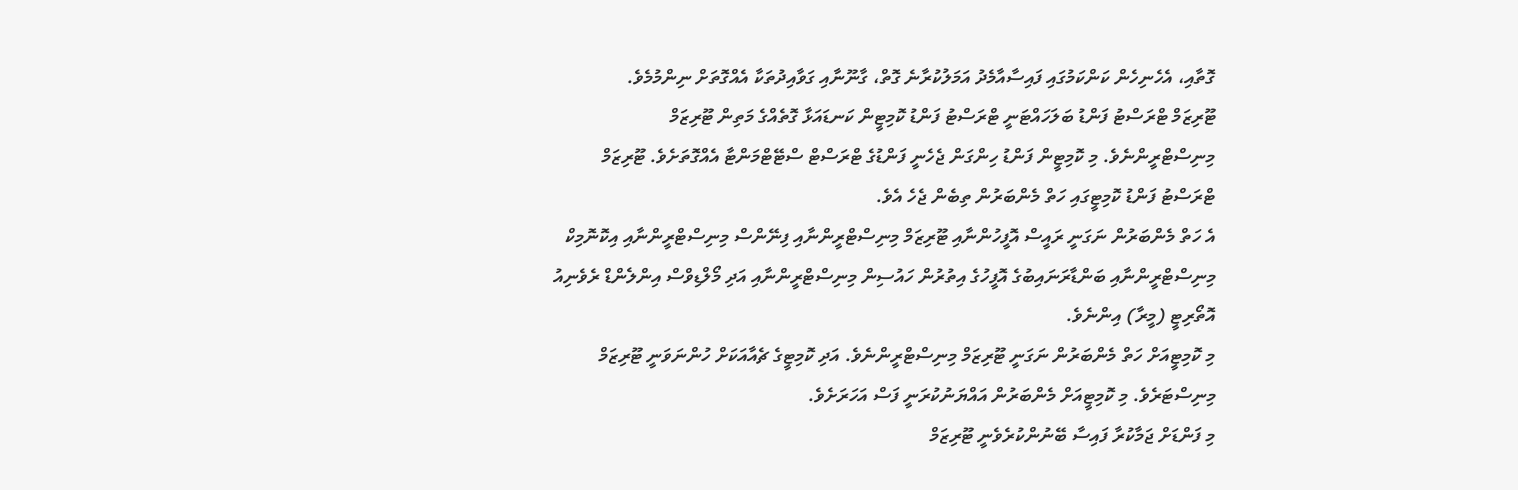ގޮތާއި، އެހެނިހެން ކަންކަމުގައި ފައިސާއާމެދު އަމަލުކުރާނެ ގޮތް، ގާނޫނާއި ގަވާއިދުތަކާ އެއްގޮތަށް ނިންމުމެވެ.
ޓޫރިޒަމް ޓްރަސްޓު ފަންޑު ބަލަހައްޓަނީ ޓްރަސްޓު ފަންޑު ކޮމިޓީން ކަނޑައަޅާ ގޮތެއްގެ މަތިން ޓޫރިޒަމް މިނިސްޓްރީންނެވެ. މި ކޮމިޓީން ފަންޑު ހިންގަން ޖެހެނީ ފަންޑުގެ ޓްރަސްޓް ސްޓޭޓްމަންޓާ އެއްގޮތަށެވެ. ޓޫރިޒަމް ޓްރަސްޓު ފަންޑު ކޮމިޓީގައި ހަތް މެންބަރުން ތިބެން ޖެހެ އެވެ.
އެ ހަތް މެންބަރުން ނަގަނީ ރައީސް އޮފީހުންނާއި ޓޫރިޒަމް މިނިސްޓްރީންނާއި ފިނޭންސް މިނިސްޓްރީންނާއި އިކޮނޮމިކް މިނިސްޓްރީންނާއި ބަންޑާރަނައިބުގެ އޮފީހުގެ އިތުރުން ހައުސިން މިނިސްޓްރީންނާއި އަދި މޯލްޑިވްސް އިންލެންޑް ރެވެނިއު އޮތޯރިޓީ (މީރާ) އިންނެވެ.
މި ކޮމިޓީއަށް ހަތް މެންބަރުން ނަގަނީ ޓޫރިޒަމް މިނިސްޓްރީންނެވެ. އަދި ކޮމިޓީގެ ޗެއާއަކަށް ހުންނަވަނީ ޓޫރިޒަމް މިނިސްޓަރެވެ. މި ކޮމިޓީއަށް މެންބަރުން އައްޔަނުކުރަނީ ފަސް އަހަރަށެވެ.
މި ފަންޑަށް ޖަމާކުރާ ފައިސާ ބޭނުންކުރެވެނީ ޓޫރިޒަމް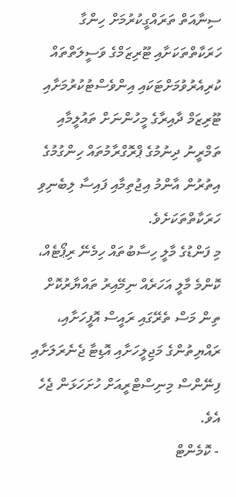ސިނާއަތް ތަރައްގީކުރުމަށް ހިންގާ ހަރަކާތްތަކަށާއި ޓޫރިޒަމްގެ ވަސީލަތްތައް ކުރިއެރުވުމަށްޓަކައި އިންވެސްޓުކުރުމަށާއި ޓޫރިޒަމް ދާއިރާގެ މީހުންނަށް ތައުލީމާއި ތަމްރީނު ދިނުމުގެ ޕްރޮގްރާމުތައް ހިންގުމުގެ އިތުރުން އާންމު އިޖުތިމާއި ފައިސާ ލިބެނިވި ހަރަކާތްތަކަށެވެ.
މި ފަންޑުގެ މާލީ ހިސާބުތައް ހިމެނޭ ރިޕޯޓެއް، ކޮންމެ މާލީ އަހަރެއް ނިމޭއިރު ތައްޔާރުކޮށް ތިން މަސް ތެރޭގައި ރައީސް އޮފީހަށާއި، ރައްޔިތުންގެ މަޖިލީހަށާއި އޮޑިޓާ ޖެނެރަލަށާއި ފިނޭންސް މިނިސްޓްރީއަށް ހުށަހަޅަން ޖެހެ އެވެ.
- ކޮމެންޓް